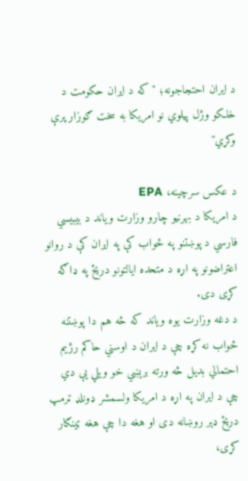د ایران احتجاجونه؛ "که د ایران حکومت د خلکو وژل پیلوي نو امریکا به سخت ګوزار پرې وکړي"

د عکس سرچینه، EPA
د امریکا د بهرنیو چارو وزارت ویاند د بيبيسي فارسي د پوښتنو په ځواب کې په ایران کې د روانو اعتراضونو په اړه د متحده ایالتونو دریځ په ډاګه کړی دی.
د دغه وزارت یوه ویاند که څه هم دا پوښتنه ځواب نه کړه چې د ایران د اوسني حاکم رژيم احتمالي بدیل څه ورته برېښي خو ویلي یې دي چې د ایران په اړه د امریکا ولسمشر ډونلډ ټرمپ دریځ ډېر روښانه دی او هغه دا چې هغه ټينګار کړی،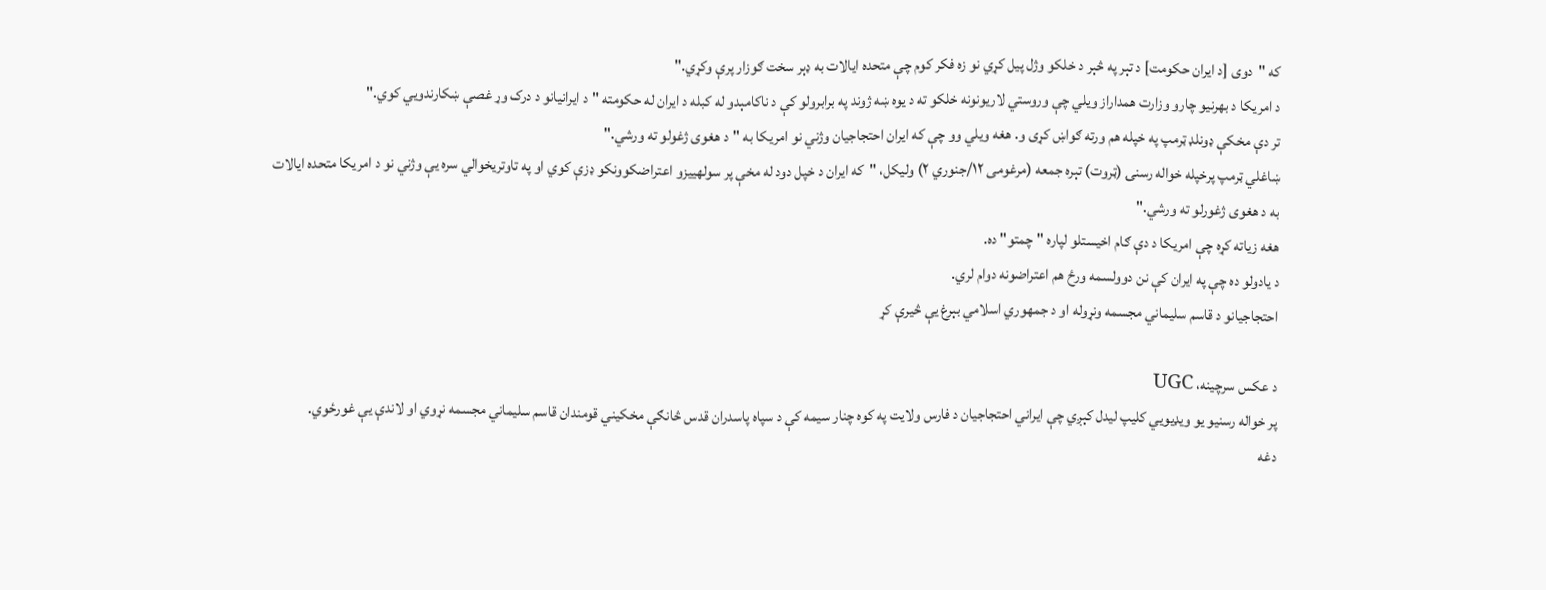که "دوی [د ایران حکومت] د تېر په څېر د خلکو وژل پیل کړي نو زه فکر کوم چې متحده ایالات به ډېر سخت ګوزار پرې وکړي."
د امریکا د بهرنیو چارو وزارت همداراز ویلي چې وروستي لاریونونه خلکو ته د یوه ښه ژوند په برابرولو کې د ناکامېدو له کبله د ایران له حکومته "د ایرانیانو د درک وړ غصې ښکارندويي کوي."
تر دې مخکې ډونلډ ټرمپ په خپله هم ورته ګواښ کړی و. هغه ویلي وو چې که ایران احتجاجیان وژني نو امریکا به "د هغوی ژغولو ته ورشي."
ښاغلي ټرمپ پرخپله خواله رسنۍ (ټروت) تېره جمعه (مرغومی ۱۲/جنوري ۲) ولیکل، "که ایران د خپل دود له مخې پر سولهييزو اعتراضکوونکو ډزې کوي او په تاوتریخوالي سره یې وژني نو د امریکا متحده ایالات به د هغوی ژغورلو ته ورشي."
هغه زیاته کړه چې امریکا د دې ګام اخیستلو لپاره "چمتو" ده.
د یادولو ده چې په ایران کې نن دوولسمه ورځ هم اعتراضونه دوام لري.
احتجاجیانو د قاسم سلیماني مجسمه ونړوله او د جمهوري اسلامي بېرغ یې څيرې کړ

د عکس سرچینه، UGC
پر خواله رسنیو یو ویډیويي کلیپ لیدل کېږي چې ایراني احتجاجیان د فارس ولایت په کوه چنار سیمه کې د سپاه پاسدران قدس څانګې مخکیني قومندان قاسم سلیماني مجسمه نړوي او لاندې یې غورځوي.
دغه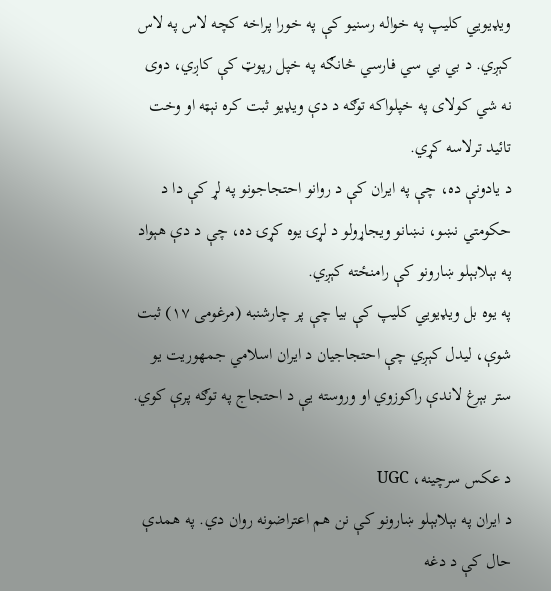ویډیويي کلیپ په خواله رسنیو کې په خورا پراخه کچه لاس په لاس کېږي. د بي بي سي فارسي څانګه په خپل رپوټ کې کاږي، دوی نه شي کولای په خپلواکه توګه د دې ویډیو ثبت کره نېټه او وخت تائید ترلاسه کړي.
د یادونې ده، چې په ایران کې د روانو احتجاجونو په لړ کې دا د حکومتي نښو، نښانو ویجاړولو د لړۍ یوه کړۍ ده، چې د دې هېواد په بېلابېلو ښارونو کې رامنځته کېږي.
په یوه بل ویډیويي کلیپ کې بیا چې پر چارشنبه (مرغومی ۱۷) ثبت شوې، لیدل کېږي چې احتجاجیان د ایران اسلامي جمهوریت یو ستر بېرغ لاندې راکوزوي او وروسته یې د احتجاج په توګه پرې کوي.

د عکس سرچینه، UGC
د ایران په بېلابېلو ښارونو کې نن هم اعتراضونه روان دي. په همدې حال کې د دغه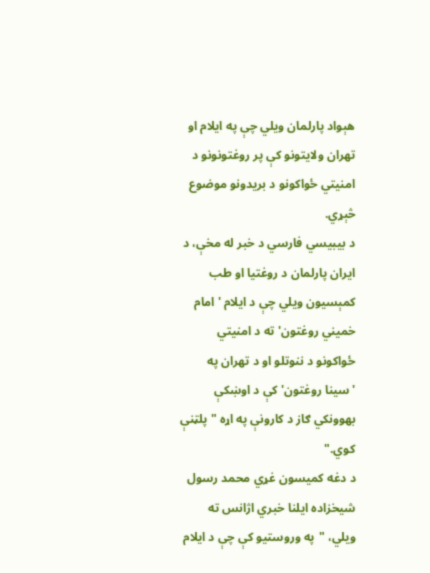هېواد پارلمان ویلي چې په ایلام او تهران ولایتونو کې پر روغتونونو د امنیتي ځواکونو د بریدونو موضوع څېړي.
د بيبيسي فارسي د خبر له مخې، د ایران پارلمان د روغتیا او طب کمېسیون ویلي چې د ایلام 'امام خمیني روغتون' ته د امنیتي ځواکونو د ننوتلو او د تهران په 'سینا روغتون' کې د اوښکې بهوونکي ګاز د کارونې په اړه "پلټنې کوي."
د دغه کمیسون غړي محمد رسول شیخزاده ایلنا خبري اژانس ته ویلي، "په وروستیو کې چې د ایلام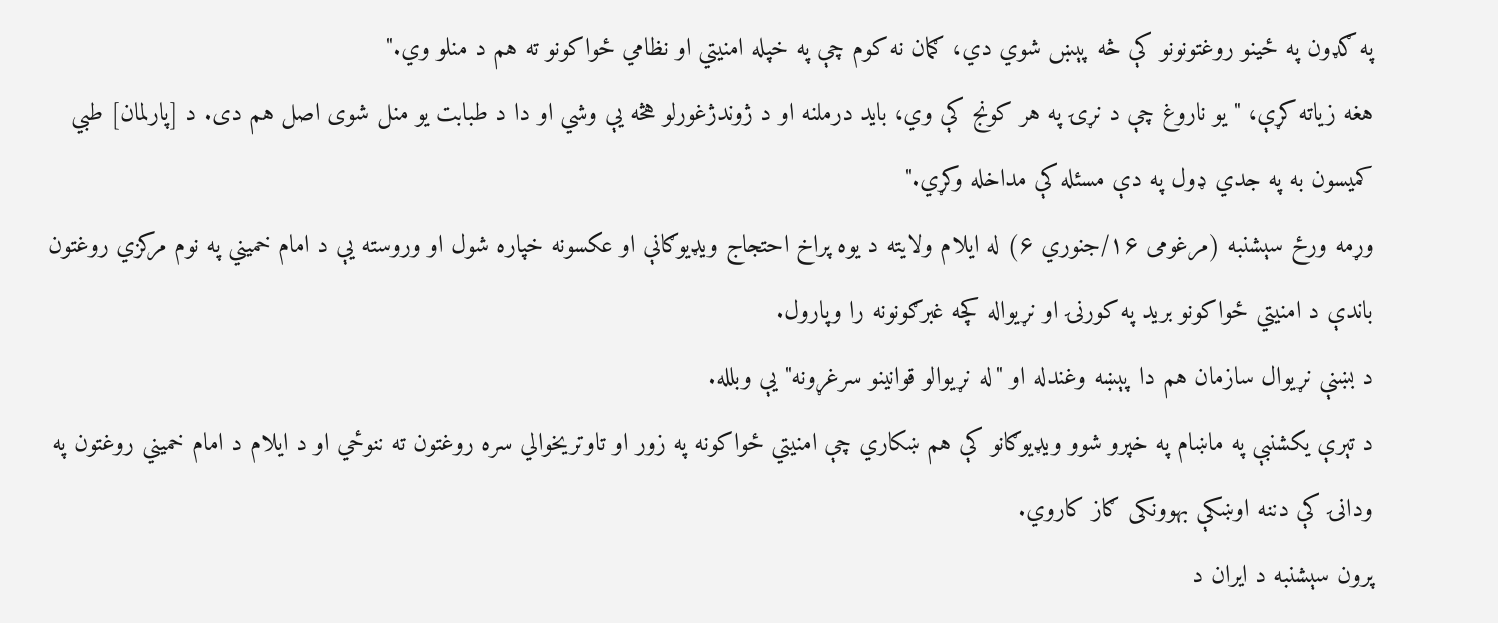په ګډون په ځينو روغتونونو کې څه پېښ شوي دي، ګمان نه کوم چې په خپله امنیتي او نظامي ځواکونو ته هم د منلو وي."
هغه زیاته کړې، "یو ناروغ چې د نړۍ په هر کونج کې وي، باید درملنه او د ژوندژغورلو هڅه یې وشي او دا د طبابت یو منل شوی اصل هم دی. د [پارلمان] طبي کمیسون به په جدي ډول په دې مسئله کې مداخله وکړي."
وړمه ورځ سېشنبه (مرغومی ۱۶/جنوري ۶) له ایلام ولایته د یوه پراخ احتجاج ویډيوګانې او عکسونه خپاره شول او وروسته یې د امام خمیني په نوم مرکزي روغتون باندې د امنیتي ځواکونو برید په کورنۍ او نړیواله کچه غبرګونونه را وپارول.
د بښنې نړیوال سازمان هم دا پېښه وغندله او "له نړیوالو قوانینو سرغړونه" یې وبلله.
د تېرې یکشنبې په ماښام په خپرو شوو ویډيوګانو کې هم ښکاري چې امنیتي ځواکونه په زور او تاوتریخوالي سره روغتون ته ننوځي او د ایلام د امام خمیني روغتون په ودانۍ کې دننه اوښکې بهوونکی ګاز کاروي.
پرون سېشنبه د ایران د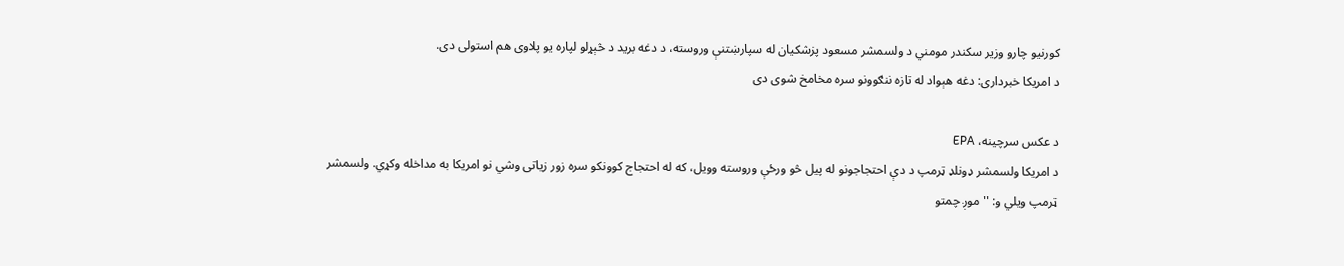کورنیو چارو وزیر سکندر مومني د ولسمشر مسعود پزشکیان له سپارښتنې وروسته، د دغه برید د څېړلو لپاره یو پلاوی هم استولی دی.
د امریکا خبرداری: دغه هېواد له تازه ننګوونو سره مخامخ شوی دی

د عکس سرچینه، EPA
د امریکا ولسمشر ډونلډ ټرمپ د دې احتجاجونو له پیل څو ورځې وروسته وویل، که له احتجاج کوونکو سره زور زیاتی وشي نو امریکا به مداخله وکړي. ولسمشر ټرمپ ویلي و: ''موږ چمتو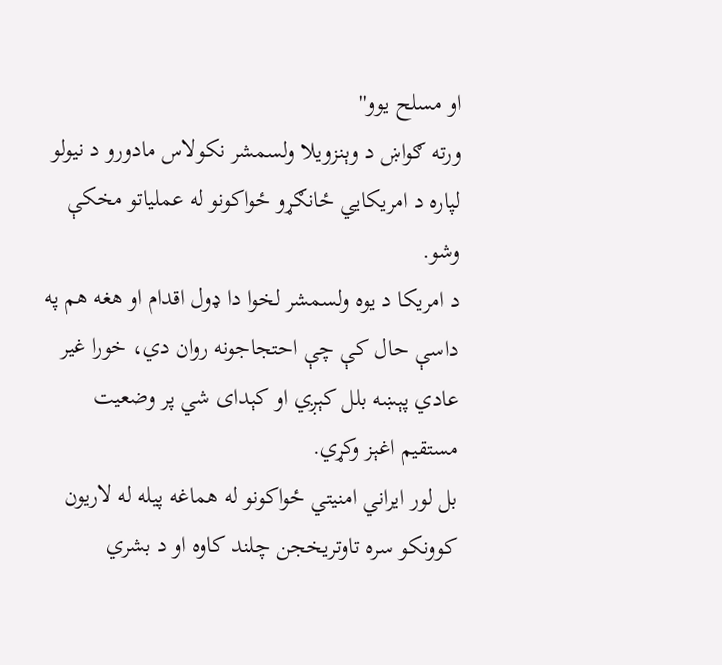او مسلح یوو''
ورته ګواښ د وېنزویلا ولسمشر نکولاس مادورو د نیولو لپاره د امریکايي ځانګړو ځواکونو له عملیاتو مخکې وشو.
د امریکا د یوه ولسمشر لخوا دا ډول اقدام او هغه هم په داسې حال کې چې احتجاجونه روان دي، خورا غیر عادي پېښه بلل کېږي او کېدای شي پر وضعیت مستقیم اغېز وکړي.
بل لور ایراني امنیتي ځواکونو له هماغه پیله له لاریون کوونکو سره تاوتریخجن چلند کاوه او د بشري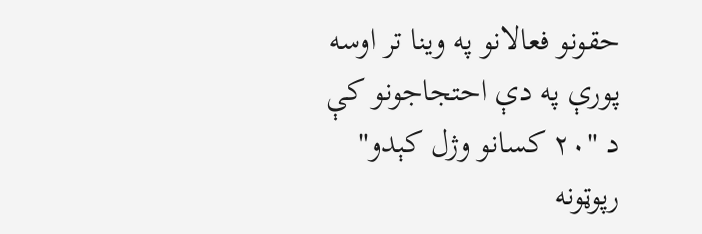حقونو فعالانو په وینا تر اوسه پورې په دې احتجاجونو کې د "۲۰ کسانو وژل کېدو" رپوټونه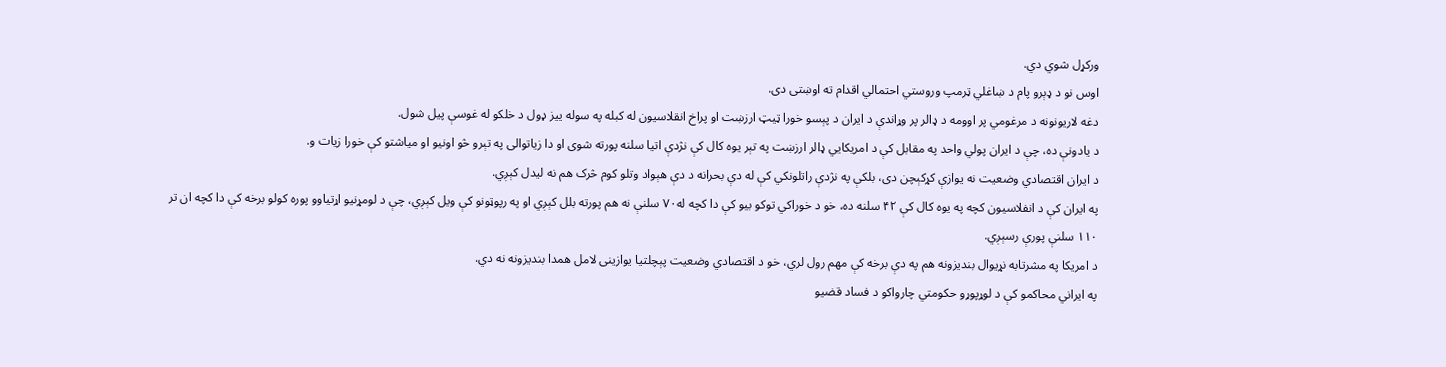ورکړل شوي دي.
اوس نو د ډېرو پام د ښاغلي ټرمپ وروستي احتمالي اقدام ته اوښتی دی.
دغه لاریونونه د مرغومي پر اوومه د ډالر پر وړاندې د ایران د پېسو خورا ټیټ ارزښت او پراخ انقلاسیون له کبله په سوله ییز ډول د خلکو له غوسې پیل شول.
د یادونې ده، چې د ایران پولي واحد په مقابل کې د امریکايي ډالر ارزښت په تېر یوه کال کې نژدې اتیا سلنه پورته شوی او دا زیاتوالی په تېرو څو اونیو او میاشتو کې خورا زیات و.
د ایران اقتصادي وضعیت نه یوازې کړکېچن دی، بلکې په نژدې راتلونکي کې له دې بحرانه د دې هېواد وتلو کوم څرک هم نه لیدل کېږي.
په ایران کې د انفلاسیون کچه په یوه کال کې ۴۲ سلنه ده، خو د خوراکي توکو بیو کې دا کچه له۷۰ سلنې نه هم پورته بلل کېږي او په رپوټونو کې ویل کېږي، چې د لومړنیو اړتیاوو پوره کولو برخه کې دا کچه ان تر ۱۱۰ سلنې پورې رسېږي.
د امریکا په مشرتابه نړیوال بندیزونه هم په دې برخه کې مهم رول لري، خو د اقتصادي وضعیت پېچلتیا یوازینی لامل همدا بندیزونه نه دي.
په ایراني محاکمو کې د لوړپوړو حکومتي چارواکو د فساد قضیو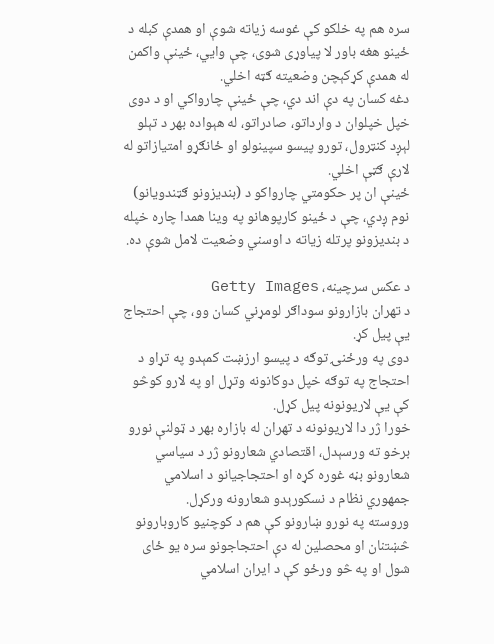سره هم په خلکو کې غوسه زیاته شوې او همدې کبله د ځینو هغه باور لا پیاوړی شوی، چې وايي، ځینې واکمن له همدې کړکېچن وضعیته ګټه اخلي.
دغه کسان په دې اند دي، چې ځینې چارواکي او د دوی خپل خپلوان د وارداتو، صادراتو، له هېواده بهر د تېلو لېږد کنټرول، تورو پیسو سپینولو او ځانګړو امتیازاتو له لارې ګټې اخلي.
ځینې ان پر حکومتي چارواکو د (بندیزونو ګټندویانو) نوم ږدي، چې د ځینو کارپوهانو په وینا همدا چاره خپله د بندیزونو پرتله زیاته د اوسني وضعیت لامل شوې ده.

د عکس سرچینه، Getty Images
د تهران بازارونو سوداګر لومړني کسان وو، چې احتجاج یې پیل کړ.
دوی په ورځنۍ توګه د پیسو ارزښت کمېدو په تړاو د احتجاج په توګه خپل دوکانونه وتړل او په لارو کوڅو کې یې لاریونونه پیل کړل.
خورا ژر دا لاریونونه د تهران له بازاره بهر د ټولنې نورو برخو ته ورسېدل، اقتصادي شعارونو ژر د سیاسي شعارونو بڼه غوره کړه او احتجاجیانو د اسلامي جمهوري نظام د نسکورېدو شعارونه ورکړل.
وروسته په نورو ښارونو کې هم د کوچنیو کاروبارونو څښتنان او محصلین له دې احتجاجونو سره یو ځای شول او په څو ورځو کې د ایران اسلامي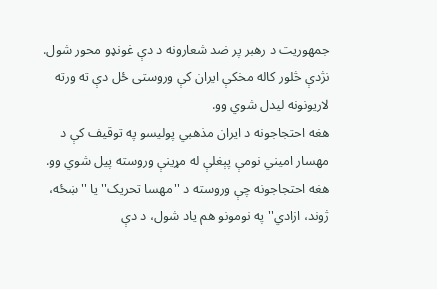جمهوریت د رهبر پر ضد شعارونه د دې غونډو محور شول.
نژدې څلور کاله مخکې ایران کې وروستی ځل دې ته ورته لاریونونه لیدل شوي وو.
هغه احتجاجونه د ایران مذهبي پولیسو په توقیف کې د مهسار امیني نومې پېغلې له مړینې وروسته پیل شوي وو.
هغه احتجاجونه چې وروسته د ''مهسا تحریک'' یا ''ښځه، ژوند، ازادي'' په نومونو هم یاد شول، د دې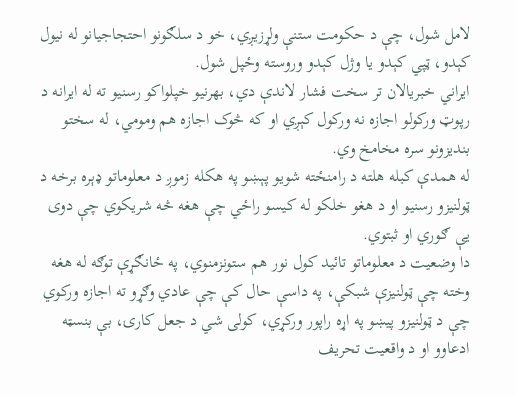لامل شول، چې د حکومت ستنې ولړزیږي، خو د سلګونو احتجاجیانو له نیول کېدو، ټپي کېدو یا وژل کېدو وروسته وځپل شول.
ایراني خبریالان تر سخت فشار لاندې دي، بهرنیو خپلواکو رسنیو ته له ایرانه د رپوټ ورکولو اجازه نه ورکول کېږي او که څوک اجازه هم ومومي، له سختو بندیزونو سره مخامخ وي.
له همدې کبله هلته د رامنځته شویو پېښو په هکله زموږ د معلوماتو ډېره برخه د ټولنیزو رسنیو او د هغو خلکو له کیسو راځي چې هغه څه شریکوي چې دوی یې ګوري او ثبتوي.
دا وضعیت د معلوماتو تائید کول نور هم ستونزمنوي، په ځانګړې توګه له هغه وخته چې ټولنیزې شبکې، په داسې حال کې چې عادي وګړو ته اجازه ورکوي چې د ټولنیزو پیښو په اړه راپور ورکړي، کولی شي د جعل کارۍ، بې بنسټه ادعاوو او د واقعیت تحریف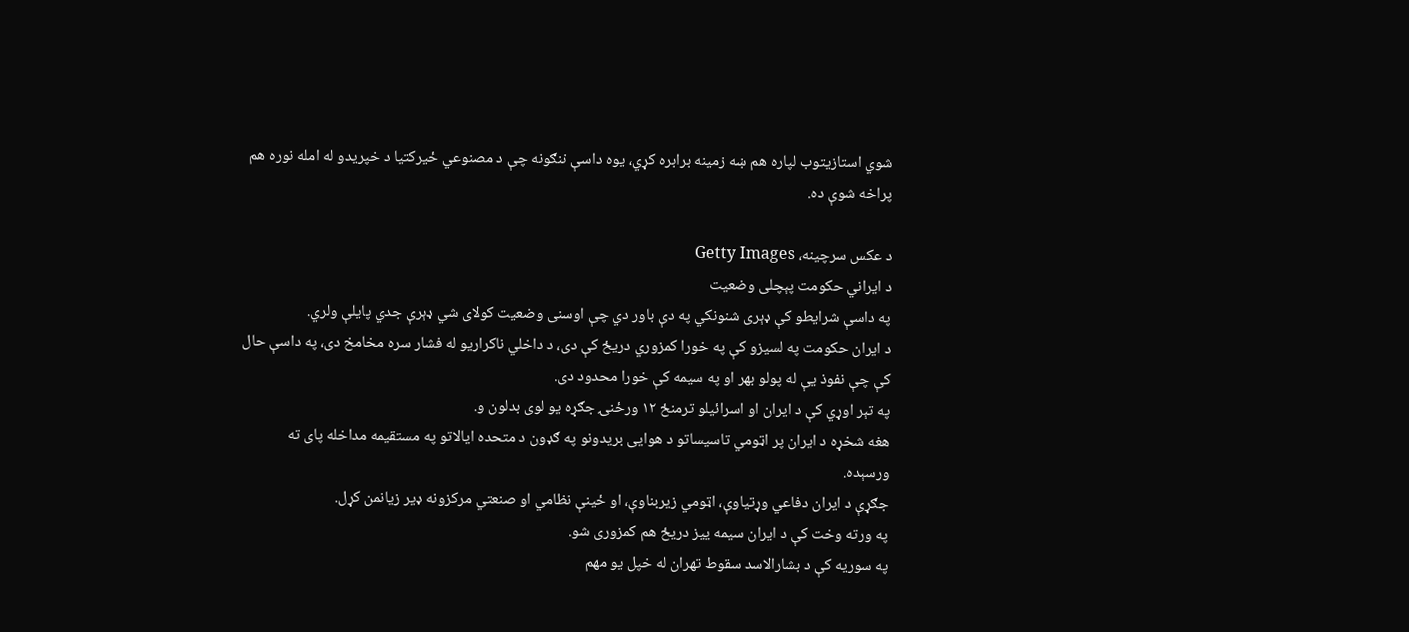شوي استازیتوب لپاره هم ښه زمینه برابره کړي، یوه داسې ننګونه چې د مصنوعي ځیرکتیا د خپریدو له امله نوره هم پراخه شوې ده.

د عکس سرچینه، Getty Images
د ایراني حکومت پېچلی وضعیت
په داسې شرایطو کې ډېری شنونکي په دې باور دي چې اوسنی وضعیت کولای شي ډېرې جدي پایلې ولري.
د ایران حکومت په لسیزو کې په خورا کمزوري دریځ کې دی، د داخلي ناکراریو له فشار سره مخامخ دی، په داسې حال کې چې نفوذ یې له پولو بهر او په سیمه کې خورا محدود دی.
په تېر اوړي کې د ایران او اسرائیلو ترمنځ ۱۲ ورځنۍ جګړه یو لوی بدلون و.
هغه شخړه د ایران پر اټومي تاسیساتو د هوایی بریدونو په ګډون د متحده ایالاتو په مستقیمه مداخله پای ته ورسېده.
جګړې د ایران دفاعي وړتیاوې، اټومي زیربناوې، او ځینې نظامي او صنعتي مرکزونه ډیر زیانمن کړل.
په ورته وخت کې د ایران سیمه ییز دریځ هم کمزوری شو.
په سوریه کې د بشارالاسد سقوط تهران له خپل یو مهم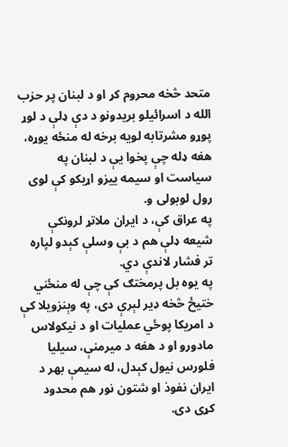متحد څخه محروم کړ او د لبنان پر حزب الله د اسرائیلو بریدونو د دې ډلې د لوړ پوړو مشرتابه لویه برخه له منځه یوړه، هغه ډله چې پخوا یې د لبنان په سیاست او سیمه ییزو اړیکو کې لوی رول لوبولی و.
په عراق کې، د ایران ملاتړ لرونکې شیعه ډلې هم د بې وسلې کېدو لپاره تر فشار لاندې دي.
په یوه بل پرمختګ کې چې له منځني ختیځ څخه ډیر لېرې دی، په وېنزویلا کې د امریکا پوځي عملیات او د نیکولاس مادورو او د هغه د میرمنې، سیلیا فلورس نیول کېدل، له سیمې بهر د ایران نفوذ او شتون نور هم محدود کړی دی.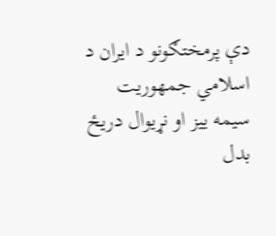دې پرمختګونو د ایران د اسلامي جمهوریت سیمه ییز او نړیوال دریځ بدل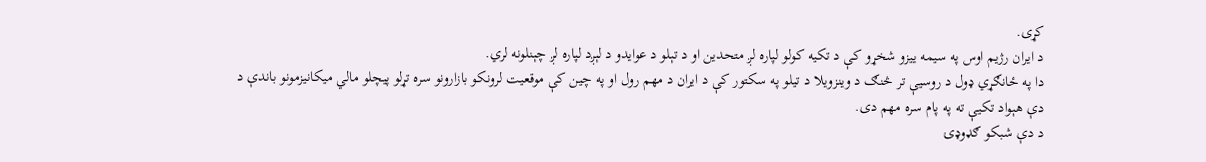کړی.
د ایران رژیم اوس په سیمه ییزو شخړو کې د تکیه کولو لپاره لږ متحدین او د تېلو د عوایدو د لېږد لپاره لږ چېنلونه لري.
دا په ځانګړي ډول د روسیې تر څنګ د وینزویلا د تیلو په سکتور کې د ایران د مهم رول او په چین کې موقعیت لرونکو بازارونو سره تړلو پیچلو مالي میکانیزمونو باندې د دې هېواد تکیې ته په پام سره مهم دی.
د دې شبکو ګډوډۍ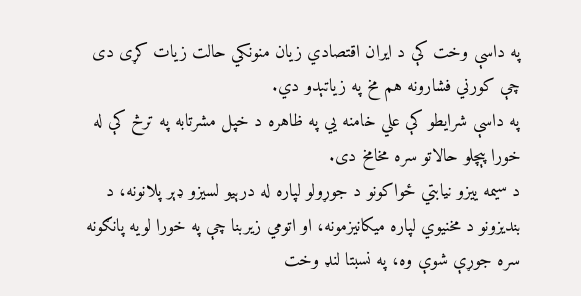په داسې وخت کې د ایران اقتصادي زیان منونکي حالت زیات کړی دی چې کورني فشارونه هم مخ په زیاتېدو دي.
په داسې شرایطو کې علي خامنه يي په ظاهره د خپل مشرتابه په ترڅ کې له خورا پېچلو حالاتو سره مخامخ دی.
د سیمه ییزو نیابتي ځواکونو د جوړولو لپاره له درېیو لسیزو ډېر پلانونه، د بندیزونو د مخنیوي لپاره میکانیزمونه، او اتومي زیربنا چې په خورا لویه پانګونه سره جوړې شوې وه، په نسبتا لنډ وخت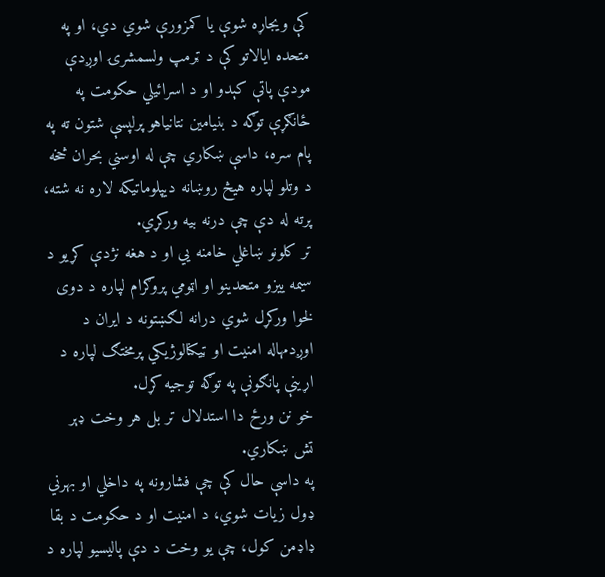کې ویجاړه شوې یا کمزورې شوي دي، او په متحده ایالاتو کې د ټرمپ ولسمشرۍ اوږدې مودې پاتې کېدو او د اسرائیلي حکومت په ځانګړې توګه د بنیامین نتانیاهو پرلپسې شتون ته په پام سره، داسې ښکاري چې له اوسني بحران څخه د وتلو لپاره هیڅ روښانه دیپلوماتیکه لاره نه شته، پرته له دې چې درنه بیه ورکړي.
تر کلونو ښاغلي خامنه يي او د هغه نژدې کړیو د سیمه ییزو متحدینو او اټومي پروګرام لپاره د دوی لخوا ورکړل شوي درانه لګښتونه د ایران د اوږدمهاله امنیت او ټیکنالوژیکي پرمختګ لپاره د اړینې پانګونې په توګه توجیه کړل.
خو نن ورځ دا استدلال تر بل هر وخت ډېر تش ښکاري.
په داسې حال کې چې فشارونه په داخلي او بهرني ډول زیات شوي، د امنیت او د حکومت د بقا ډاډمن کول، چې یو وخت د دې پالیسیو لپاره د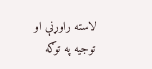لاسته راوړنې او توجیه په توګه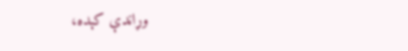وړاندې کېده،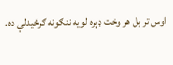اوس تر بل هر وخت ډېره لویه ننګونه ګرځیدلې ده.